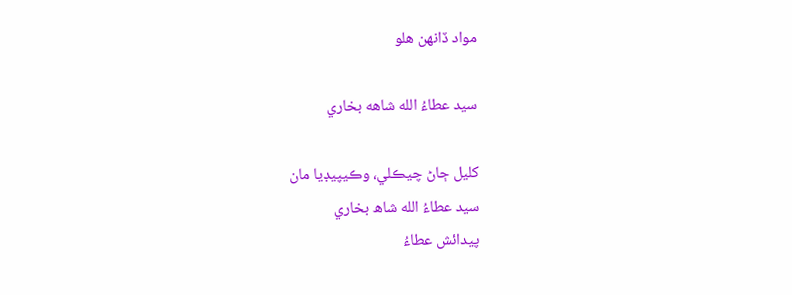مواد ڏانھن هلو

سيد عطاءُ الله شاهه بخاري

کليل ڄاڻ چيڪلي، وڪيپيڊيا مان
سيد عطاءُ الله شاھ بخاري
پيدائش عطاءُ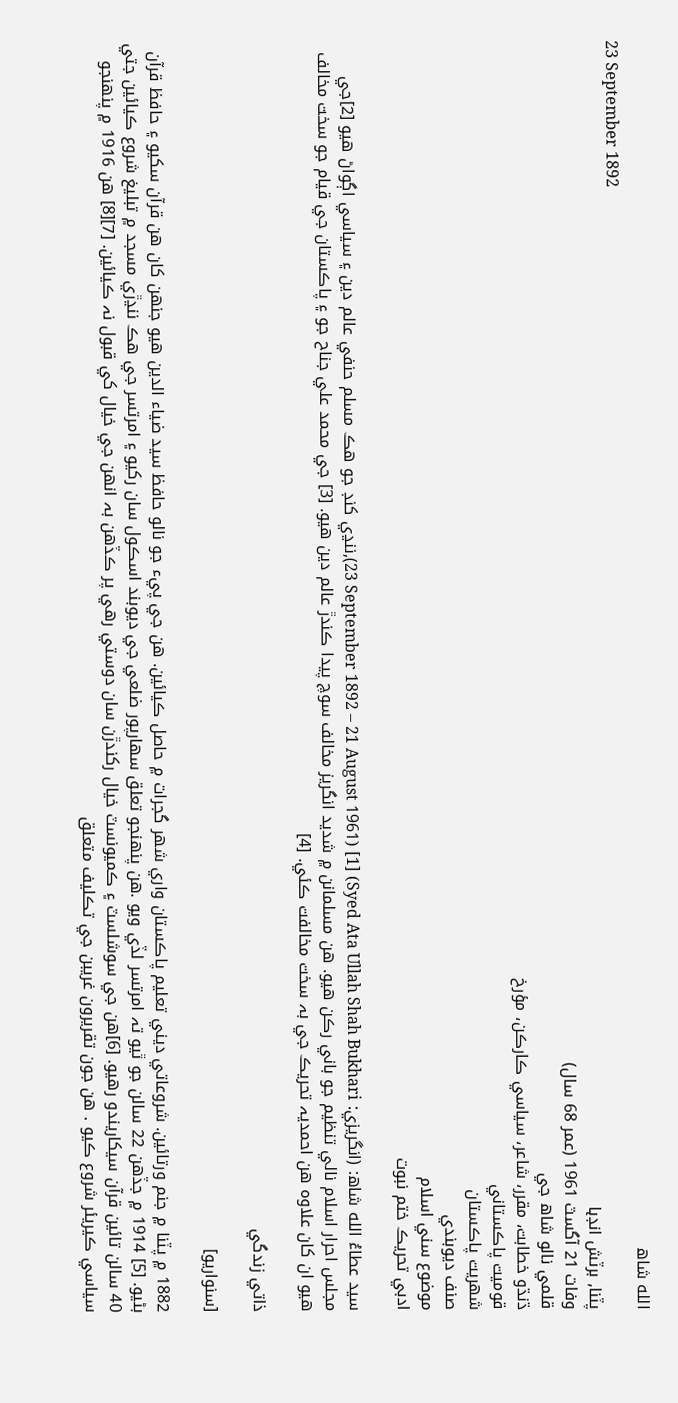الله شاھ
23 September 1892
پٽنا, برٽش انڊہا
وفات 21 آگسٽ 1961 (عمر 68 سال)
قلمي نالو شاھ جي
ڌنڌو خطابت، مقرر، شاعر، سياسي ڪارڪن، مؤرخ
قوميت پاڪستاني
شهريت پاڪستان
صنف ديوبندي
موضوع سني اسلام
ادبي تحريڪ ختم نبوت

سيد عطاءُ الله شاھ: (انگريزي: Syed Ata Ullah Shah Bukhari) [1] (23 September 1892 – 21 August 1961),ننڍي کنڊ جو ھڪ مسلم حنفي عالم دين ۽ سياسي اڳواڻ ھيو [2]جي مجلس احرار اسلام نالي تنظيم جو باني رڪن ھيو. ھن مسلمانن ۾ شديد انگريز مخالف سوچ پيدا ڪندڙ عالم دين ھيو. [3] جي محمد علي جناح جو ۽ پاڪستان جي قيام جو سخت مخالف ھيو ان کان علاوه ھن احمديہ تحريڪ جي بہ سخت مخالفت ڪئي. [4]

ذاتي زندگي

[سنواريو]

1882 ۾ پٽنا ۾ جنم ورتائين. شروعاتي ديني تعليم پاڪستان واري شھر گجرات ۾ حاصل ڪيائين. ھن جي پيء جو نالو حافظ سيد ضياء الدين ھيو جنھن کان ھن قرآن سکيو ۽ حافظ قرآن بڻيو. [5] 1914 ۾ جڏھن 22 سالن جو ٿيو تہ امرتسر لڏي ويو .ھن پنھنجو تعلق سھارپور ضلعي جي ديوبند اسڪول سان رکيو ۽ امرتسر جي ھڪ ننڍڙي مسجد ۾ تبليغ شروع ڪيائين جتي 40 سالن تائين قرآن سيکاريندو رھيو. [6]ھن جي سوشلسٽ ۽ ڪميونسٽ خيال رکندڙن سان دوستي رھي پر ڪڏهن بہ انھن جي خيال کي قبول نہ ڪيائين. [7][8] ھن 1916 ۾ پنھنجو سياسي ڪيريئر شروع ڪيو . ھن جون تقريرون غريبن جي تڪليف متعلق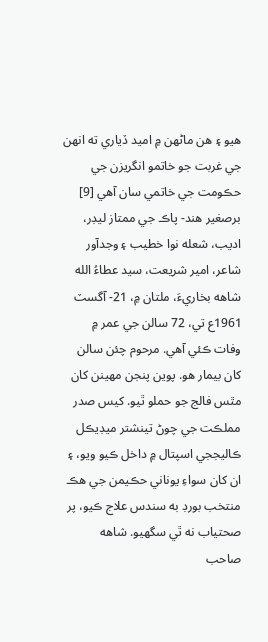ھيو ۽ ھن ماڻھن ۾ اميد ڏياري ته انھن جي غربت جو خاتمو انگريزن جي حڪومت جي خاتمي سان آھي [9] برصغير هند- پاڪ جي ممتاز ليڊر، اديب، شعله نوا خطيب ۽ وجدآور شاعر، امير شريعت، سيد عطاءُ الله شاهه بخاريءَ، ملتان ۾، 21- آگسٽ 1961ع تي، 72 سالن جي عمر ۾ وفات ڪئي آهي. مرحوم چئن سالن کان بيمار هو. پوين پنجن مهينن کان مٿس فالج جو حملو ٿيو. کيس صدر مملڪت جي چوڻ تينشتر ميڊيڪل ڪاليججي اسپتال ۾ داخل ڪيو ويو، ۽ ان کان سواءِ يوناني حڪيمن جي هڪ منتخب بورڊ به سندس علاج ڪيو، پر صحتياب نه ٿي سگهيو. شاهه صاحب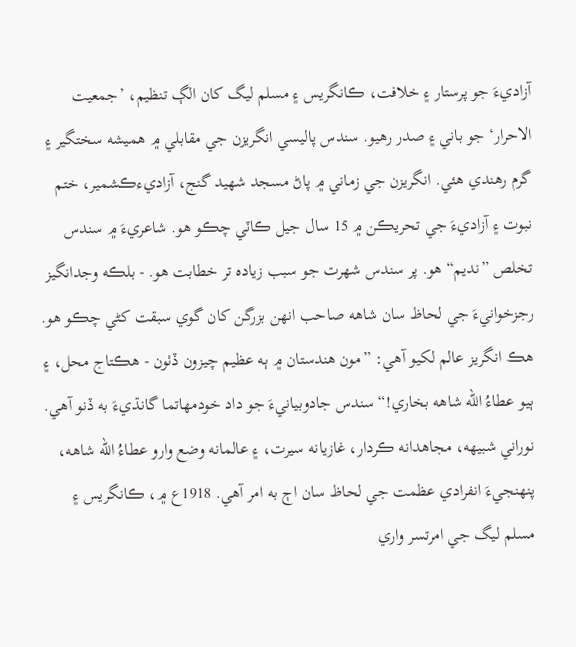آزاديءَ جو پرستار ۽ خلافت، ڪانگريس ۽ مسلم ليگ کان الڳ تنظيم، ’جمعيت الاحرار‘ جو باني ۽ صدر رهيو. سندس پاليسي انگريزن جي مقابلي ۾ هميشه سختگير ۽ گرم رهندي هئي. انگريزن جي زماني ۾ پاڻ مسجد شهيد گنج، آزاديءڪشمير، ختم نبوت ۽ آزاديءَ جي تحريڪن ۾ 15 سال جيل ڪاٽي چڪو هو. شاعريءَ ۾ سندس تخلص ”نديم“ هو. پر سندس شهرت جو سبب زياده تر خطابت هو. - بلڪه وجدانگيز رجزخوانيءَ جي لحاظ سان شاهه صاحب انهن بزرگن کان گوي سبقت کڻي چڪو هو. هڪ انگريز عالم لکيو آهي: ”مون هندستان ۾ ٻه عظيم چيزون ڏٺون - هڪتاج محل، ۽ ٻيو عطاءُ الله شاهه بخاري!“ سندس جادوبيانيءَ جو داد خودمهاتما گانڌيءَ به ڏنو آهي. نوراني شبيهه، مجاهدانه ڪردار، غازيانه سيرت، ۽ عالمانه وضع وارو عطاءُ الله شاهه، پنهنجيءَ انفرادي عظمت جي لحاظ سان اڄ به امر آهي. 1918ع ۾، ڪانگريس ۽ مسلم ليگ جي امرتسر واري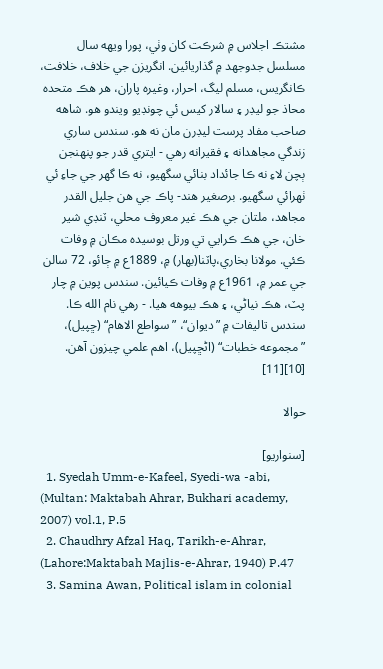مشتڪ اجلاس ۾ شرڪت کان وٺي، پورا ويهه سال مسلسل جدوجهد ۾ گذاريائين. انگريزن جي خلاف، خلافت، ڪانگريس، مسلم ليگ، احرار، وغيره پاران، هر هڪ متحده محاذ جو ليڊر ۽ سالار کيس ئي چونڊيو ويندو هو. شاهه صاحب مفاد پرست ليڊرن مان نه هو. سندس ساري زندگي مجاهدانه ۽ فقيرانه رهي - ايتري قدر جو پنهنجن ٻچن لاءِ نه ڪا جائداد بنائي سگهيو، نه ڪا گهر جي جاءِ ئي ٺهرائي سگهيو. برصغير هند- پاڪ جي هن جليل القدر مجاهد، ملتان جي هڪ غير معروف محلي، ٽنڊي شير خان، جي هڪ ڪرايي تي ورتل بوسيده مڪان ۾ وفات ڪئي. مولانا بخاري،پاٽنا(بهار) ۾، 1889ع ۾ ڄائو، 72 سالن جي عمر ۾، 1961ع ۾ وفات ڪيائين. سندس پوين ۾ چار پٽ، هڪ نياڻي، ۽ هڪ بيوهه ھيا. - رهي نام الله ڪا. سندس تاليفات ۾ ”ديوان“، ”سواطع الاهام“ (ڇپيل)، ”مجموعه خطبات“ (اڻڇپيل)، اهم علمي چيزون آهن. [10][11]

حوالا

[سنواريو]
  1. Syedah Umm-e-Kafeel, Syedi-wa -abi, (Multan: Maktabah Ahrar, Bukhari academy, 2007) vol.1, P.5
  2. Chaudhry Afzal Haq, Tarikh-e-Ahrar, (Lahore:Maktabah Majlis-e-Ahrar, 1940) P.47
  3. Samina Awan, Political islam in colonial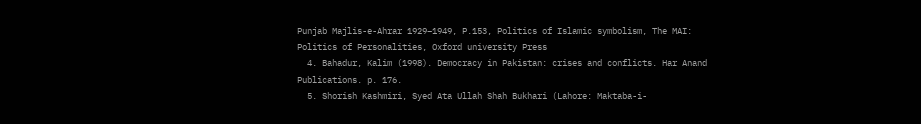Punjab Majlis-e-Ahrar 1929–1949, P.153, Politics of Islamic symbolism, The MAI: Politics of Personalities, Oxford university Press
  4. Bahadur, Kalim (1998). Democracy in Pakistan: crises and conflicts. Har Anand Publications. p. 176.
  5. Shorish Kashmiri, Syed Ata Ullah Shah Bukhari (Lahore: Maktaba-i-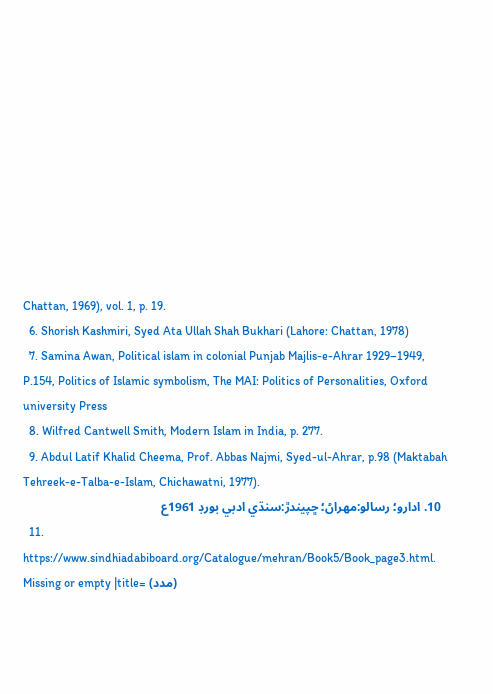Chattan, 1969), vol. 1, p. 19.
  6. Shorish Kashmiri, Syed Ata Ullah Shah Bukhari (Lahore: Chattan, 1978)
  7. Samina Awan, Political islam in colonial Punjab Majlis-e-Ahrar 1929–1949, P.154, Politics of Islamic symbolism, The MAI: Politics of Personalities, Oxford university Press
  8. Wilfred Cantwell Smith, Modern Islam in India, p. 277.
  9. Abdul Latif Khalid Cheema, Prof. Abbas Najmi, Syed-ul-Ahrar, p.98 (Maktabah Tehreek-e-Talba-e-Islam, Chichawatni, 1977).
  10. ادارو؛ رسالو:مهراڻ؛ ڇپيندڙ:سنڌي ادبي بورڊ 1961ع
  11. https://www.sindhiadabiboard.org/Catalogue/mehran/Book5/Book_page3.html.  Missing or empty |title= (مدد)